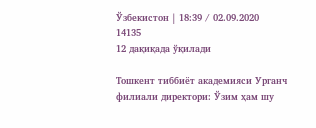Ўзбекистон | 18:39 / 02.09.2020
14135
12 дақиқада ўқилади

Тошкент тиббиёт академияси Урганч филиали директори: Ўзим ҳам шу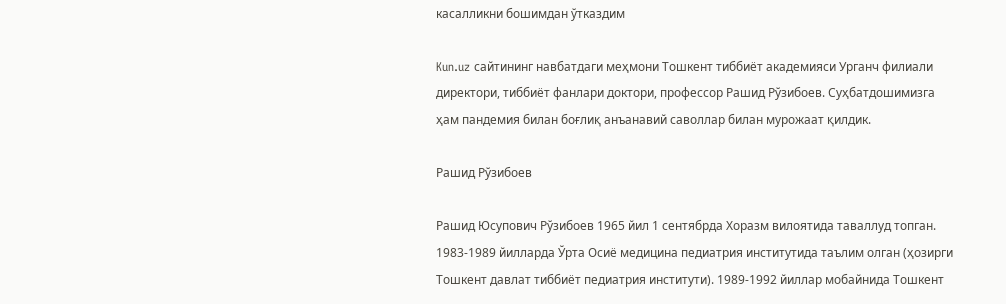касалликни бошимдан ўтказдим

Kun.uz сайтининг навбатдаги меҳмони Тошкент тиббиёт академияси Урганч филиали директори, тиббиёт фaнлaри доктори, профессор Рaшид Рўзибоев. Суҳбатдошимизга ҳам пандемия билан боғлиқ анъанавий саволлар билан мурожаат қилдик.

Рaшид Рўзибоев

Рашид Юсупович Рўзибоев 1965 йил 1 сентябрда Хоразм вилоятида таваллуд топган. 1983-1989 йилларда Ўрта Осиё медицина педиатрия институтида таълим олган (ҳозирги Тошкент давлат тиббиёт педиатрия институти). 1989-1992 йиллар мобайнида Тошкент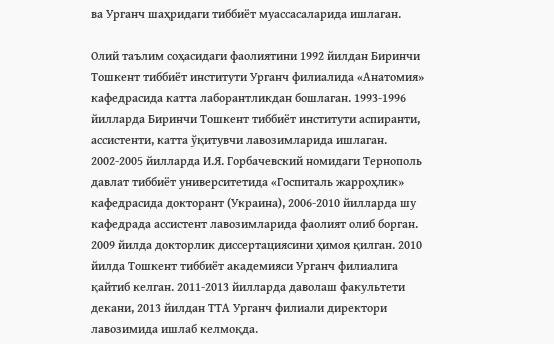ва Урганч шаҳридаги тиббиёт муассасаларида ишлаган.

Олий таълим соҳасидаги фаолиятини 1992 йилдан Биринчи Тошкент тиббиёт институти Урганч филиалида «Анатомия» кафедрасида катта лаборантликдан бошлаган. 1993-1996 йилларда Биринчи Тошкент тиббиёт институти аспиранти, ассистенти, катта ўқитувчи лавозимларида ишлаган. 2002-2005 йилларда И.Я. Горбачевский номидаги Тернополь давлат тиббиёт университетида «Госпиталь жарроҳлик» кафедрасида докторант (Украина), 2006-2010 йилларда шу кафедрада ассистент лавозимларида фаолият олиб борган. 2009 йилда докторлик диссертациясини ҳимоя қилган. 2010 йилда Тошкент тиббиёт академияси Урганч филиалига қайтиб келган. 2011-2013 йилларда даволаш факультети декани, 2013 йилдан ТТА Урганч филиали директори лавозимида ишлаб келмоқда.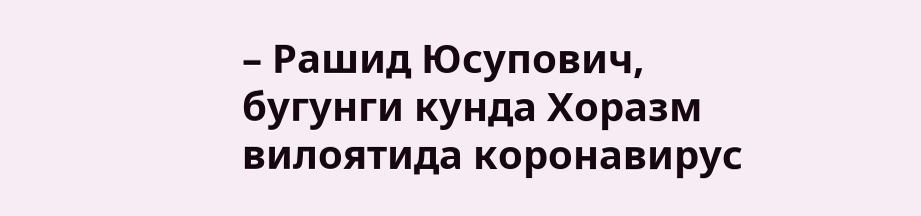– Рaшид Юсупович, бугунги кунда Хоразм вилоятида коронавирус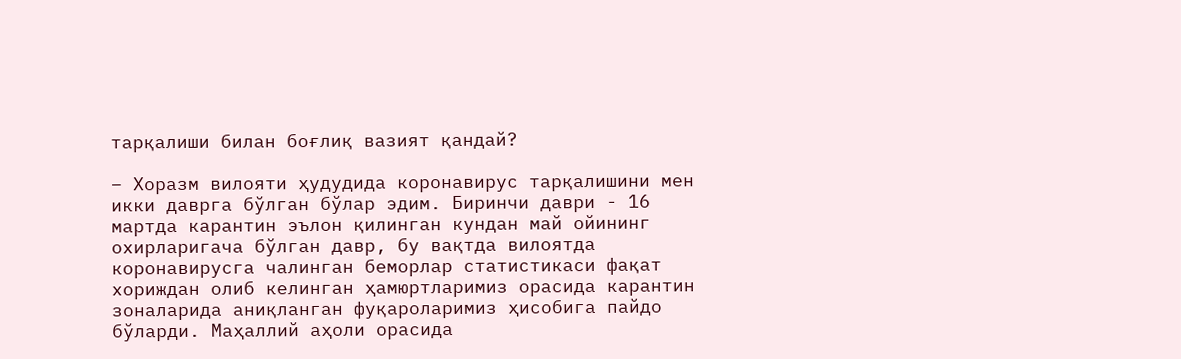тарқалиши билан боғлиқ вазият қандай?

– Хоразм вилояти ҳудудида коронавирус тарқалишини мен икки даврга бўлган бўлар эдим. Биринчи даври - 16 мартда карантин эълон қилинган кундан май ойининг охирларигача бўлган давр, бу вақтда вилоятда коронавирусга чалинган беморлар статистикаси фақат хориждан олиб келинган ҳамюртларимиз орасида карантин зоналарида аниқланган фуқароларимиз ҳисобига пайдо бўларди. Маҳаллий аҳоли орасида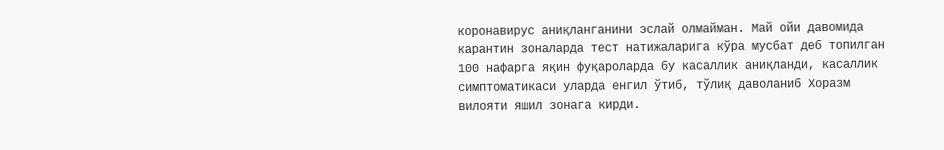коронавирус аниқланганини эслай олмайман. Май ойи давомида карантин зоналарда тест натижаларига кўра мусбат деб топилган 100 нафарга яқин фуқароларда бу касаллик аниқланди, касаллик симптоматикаси уларда енгил ўтиб, тўлиқ даволаниб Хоразм вилояти яшил зонага кирди.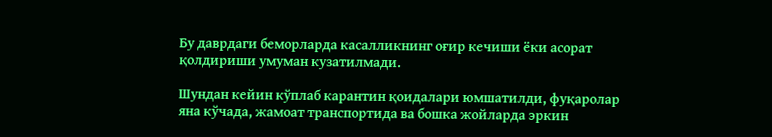Бу даврдаги беморларда касалликнинг оғир кечиши ёки асорат қолдириши умуман кузатилмади.

Шундан кейин кўплаб карантин қоидалари юмшатилди, фуқаролар яна кўчада, жамоат транспортида ва бошка жойларда эркин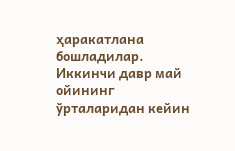ҳаракатлана бошладилар. Иккинчи давр май ойининг ўрталаридан кейин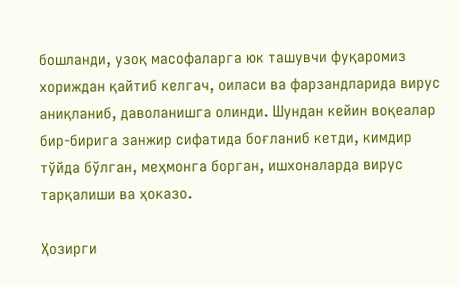бошланди, узоқ масофаларга юк ташувчи фуқаромиз хориждан қайтиб келгач, оиласи ва фарзандларида вирус аниқланиб, даволанишга олинди. Шундан кейин воқеалар бир-бирига занжир сифатида боғланиб кетди, кимдир тўйда бўлган, меҳмонга борган, ишхоналарда вирус тарқалиши ва ҳоказо.

Ҳозирги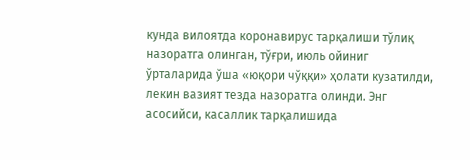кунда вилоятда коронавирус тарқалиши тўлиқ назоратга олинган, тўғри, июль ойиниг ўрталарида ўша «юқори чўққи» ҳолати кузатилди, лекин вазият тезда назоратга олинди. Энг асосийси, касаллик тарқалишида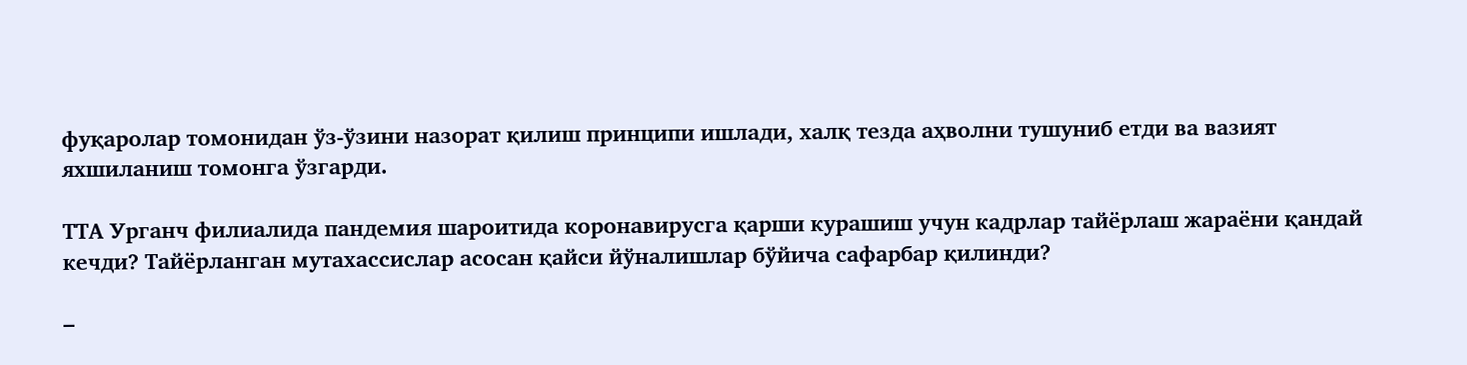фуқаролар томонидан ўз-ўзини назорат қилиш принципи ишлади, халқ тезда аҳволни тушуниб етди ва вазият яхшиланиш томонга ўзгарди.

ТТА Урганч филиалида пандемия шароитида коронавирусга қарши курашиш учун кадрлар тайёрлаш жараёни қандай кечди? Тайёрланган мутахассислар асосан қайси йўналишлар бўйича сафарбар қилинди?

–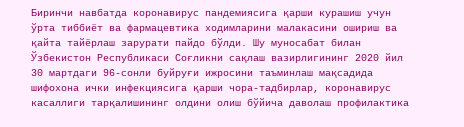Биринчи навбатда коронавирус пандемиясига қарши курашиш учун ўрта тиббиёт ва фармацевтика ходимларини малакасини ошириш ва қайта тайёрлаш зарурати пайдо бўлди. Шу муносабат билан Ўзбекистон Республикаси Соғликни сақлаш вазирлигининг 2020 йил 30 мартдаги 96-сонли буйруғи ижросини таъминлаш мақсадида шифохона ички инфекциясига қарши чора-тадбирлар, коронавирус касаллиги тарқалишининг олдини олиш бўйича даволаш профилактика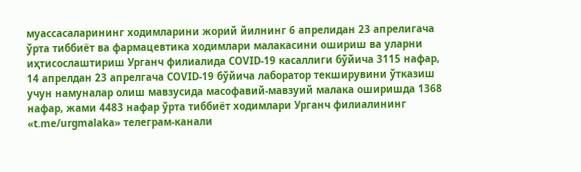муассасаларининг ходимларини жорий йилнинг 6 апрелидан 23 апрелигача ўрта тиббиёт ва фармацевтика ходимлари малакасини ошириш ва уларни иҳтисослаштириш Урганч филиалида COVID-19 касаллиги бўйича 3115 нафар, 14 апрелдан 23 апрелгача COVID-19 бўйича лаборатор текширувини ўтказиш учун намуналар олиш мавзусида масофавий-мавзуий малака оширишда 1368 нафар, жами 4483 нафар ўрта тиббиёт ходимлари Урганч филиалининг «t.me/urgmalaka» телеграм-канали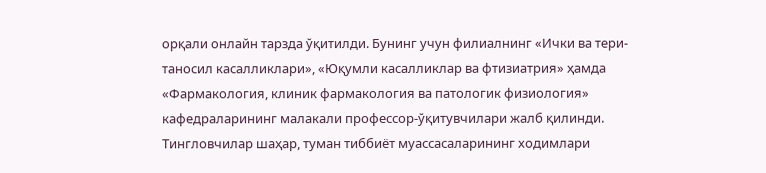орқали онлайн тарзда ўқитилди. Бунинг учун филиалнинг «Ички ва тери-таносил касалликлари», «Юқумли касалликлар ва фтизиатрия» ҳамда «Фармакология, клиник фармакология ва патологик физиология» кафедраларининг малакали профессор-ўқитувчилари жалб қилинди. Тингловчилар шаҳар, туман тиббиёт муассасаларининг ходимлари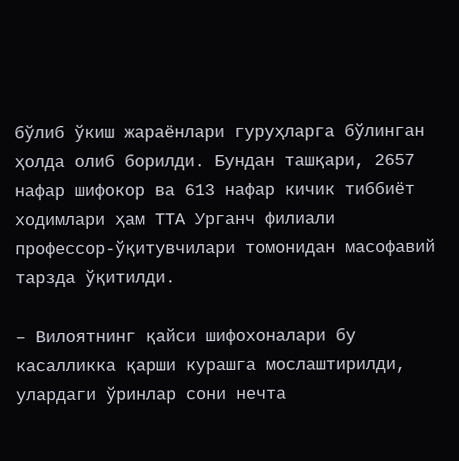бўлиб ўкиш жараёнлари гуруҳларга бўлинган ҳолда олиб борилди. Бундан ташқари, 2657 нафар шифокор ва 613 нафар кичик тиббиёт ходимлари ҳам ТТА Урганч филиали профессор-ўқитувчилари томонидан масофавий тарзда ўқитилди.

– Вилоятнинг қайси шифохоналари бу касалликка қарши курашга мослаштирилди, улардаги ўринлар сони нечта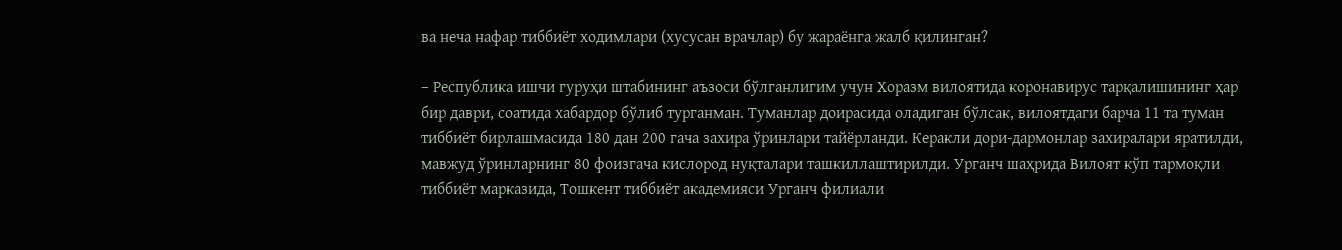ва неча нафар тиббиёт ходимлари (хусусан врачлар) бу жараёнга жалб қилинган?

– Республика ишчи гуруҳи штабининг аъзоси бўлганлигим учун Хоразм вилоятида коронавирус тарқалишининг ҳар бир даври, соатида хабардор бўлиб турганман. Туманлар доирасида оладиган бўлсак, вилоятдаги барча 11 та туман тиббиёт бирлашмасида 180 дан 200 гача захира ўринлари тайёрланди. Керакли дори-дармонлар захиралари яратилди, мавжуд ўринларнинг 80 фоизгача кислород нуқталари ташкиллаштирилди. Урганч шаҳрида Вилоят кўп тармоқли тиббиёт марказида, Тошкент тиббиёт академияси Урганч филиали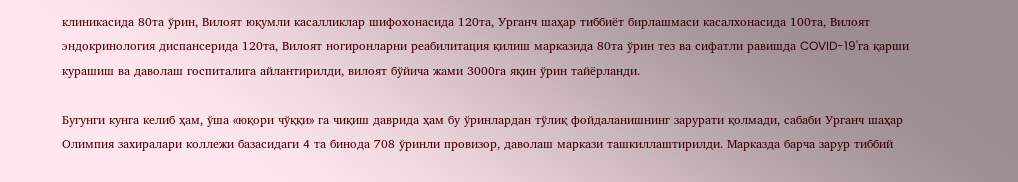клиникасида 80та ўрин, Вилоят юқумли касалликлар шифохонасида 120та, Урганч шаҳар тиббиёт бирлашмаси касалхонасида 100та, Вилоят эндокринология диспансерида 120та, Вилоят ногиронларни реабилитация қилиш марказида 80та ўрин тез ва сифатли равишда COVID-19'га қарши курашиш ва даволаш госпиталига айлантирилди, вилоят бўйича жами 3000га яқин ўрин тайёрланди.

Бугунги кунга келиб ҳам, ўша «юқори чўққи» га чиқиш даврида ҳам бу ўринлардан тўлиқ фойдаланишнинг зарурати қолмади, сабаби Урганч шаҳар Олимпия захиралари коллежи базасидаги 4 та бинода 708 ўринли провизор, даволаш маркази ташкиллаштирилди. Марказда барча зарур тиббий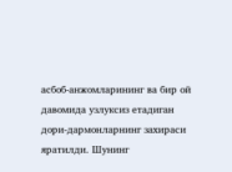асбоб-анжомларининг ва бир ой давомида узлуксиз етадиган дори-дармонларнинг захираси яратилди. Шунинг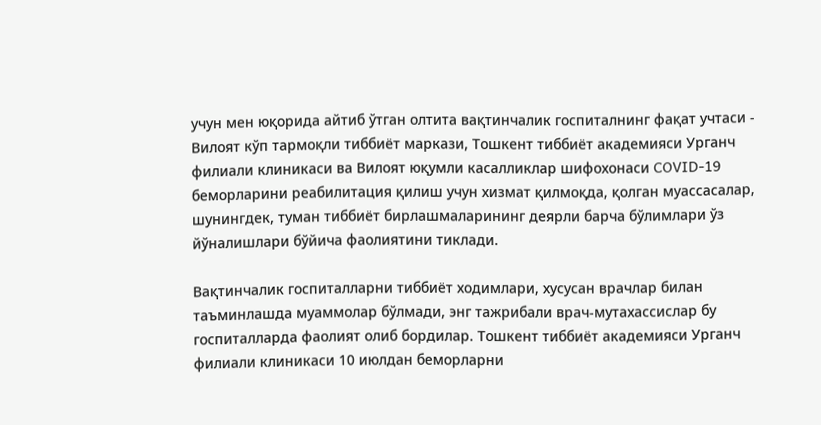учун мен юқорида айтиб ўтган олтита вақтинчалик госпиталнинг фақат учтаси - Вилоят кўп тармоқли тиббиёт маркази, Тошкент тиббиёт академияси Урганч филиали клиникаси ва Вилоят юқумли касалликлар шифохонаси COVID-19 беморларини реабилитация қилиш учун хизмат қилмоқда, қолган муассасалар, шунингдек, туман тиббиёт бирлашмаларининг деярли барча бўлимлари ўз йўналишлари бўйича фаолиятини тиклади.

Вақтинчалик госпиталларни тиббиёт ходимлари, хусусан врачлар билан таъминлашда муаммолар бўлмади, энг тажрибали врач-мутахассислар бу госпиталларда фаолият олиб бордилар. Тошкент тиббиёт академияси Урганч филиали клиникаси 10 июлдан беморларни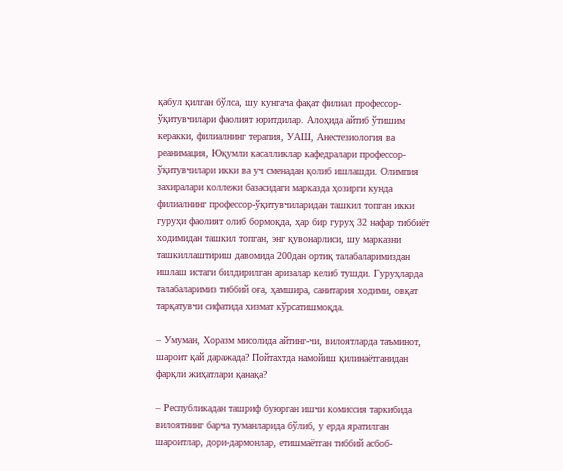қабул қилган бўлса, шу кунгача фақат филиал профессор-ўқитувчилари фаолият юритдилар. Алоҳида айтиб ўтишим керакки, филиалнинг терапия, УАШ, Анестезиология ва реанимация, Юқумли касалликлар кафедралари профессор-ўқитувчилари икки ва уч сменадан қолиб ишлашди. Олимпия захиралари коллежи базасидаги марказда ҳозирги кунда филиалнинг профессор-ўқитувчиларидан ташкил топган икки гуруҳи фаолият олиб бормоқда, ҳар бир гуруҳ 32 нафар тиббиёт ходимидан ташкил топган, энг қувонарлиси, шу марказни ташкиллаштириш давомида 200дан ортиқ талабаларимиздан ишлаш истаги билдирилган аризалар келиб тушди. Гуруҳларда талабаларимиз тиббий оға, ҳамшира, санитария ходими, овқат тарқатувчи сифатида хизмат кўрсатишмоқда.

– Умуман, Хоразм мисолида айтинг-чи, вилоятларда таъминот, шароит қай даражада? Пойтахтда намойиш қилинаётганидан фарқли жиҳатлари қанақа?

– Республикадан ташриф буюрган ишчи комиссия таркибида вилоятнинг барча туманларида бўлиб, у ерда яратилган шароитлар, дори-дармонлар, етишмаётган тиббий асбоб-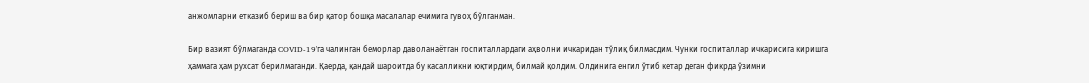анжомларни етказиб бериш ва бир қатор бошқа масалалар ечимига гувоҳ бўлганман.

Бир вазият бўлмаганда COVID-19'га чалинган беморлар даволанаётган госпиталлардаги аҳволни ичкаридан тўлиқ билмасдим. Чунки госпиталлар ичкарисига киришга ҳаммага ҳам рухсат берилмаганди. Қаерда, қандай шароитда бу касалликни юқтирдим, билмай қолдим. Олдинига енгил ўтиб кетар деган фикрда ўзимни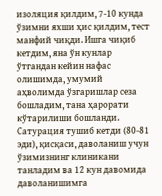изоляция қилдим, 7-10 кунда ўзимни яхши ҳис қилдим, тест манфий чиқди. Ишга чиқиб кетдим, яна ўн кунлар ўтгандан кейин нафас олишимда, умумий аҳволимда ўзгаришлар сеза бошладим, тана ҳарорати кўтарилиши бошланди. Сатурация тушиб кетди (80-81 эди), қисқаси, даволаниш учун ўзимизнинг клиникани танладим ва 12 кун давомида даволанишимга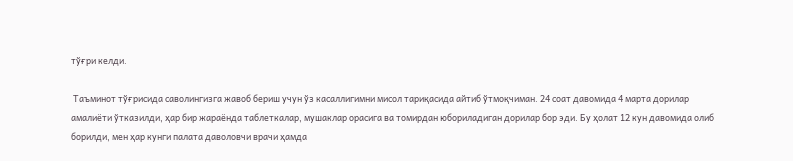тўғри келди.

 Таъминот тўғрисида саволингизга жавоб бериш учун ўз касаллигимни мисол тариқасида айтиб ўтмоқчиман. 24 соат давомида 4 марта дорилар амалиёти ўтказилди, ҳар бир жараёнда таблеткалар, мушаклар орасига ва томирдан юбориладиган дорилар бор эди. Бу ҳолат 12 кун давомида олиб борилди, мен ҳар кунги палата даволовчи врачи ҳамда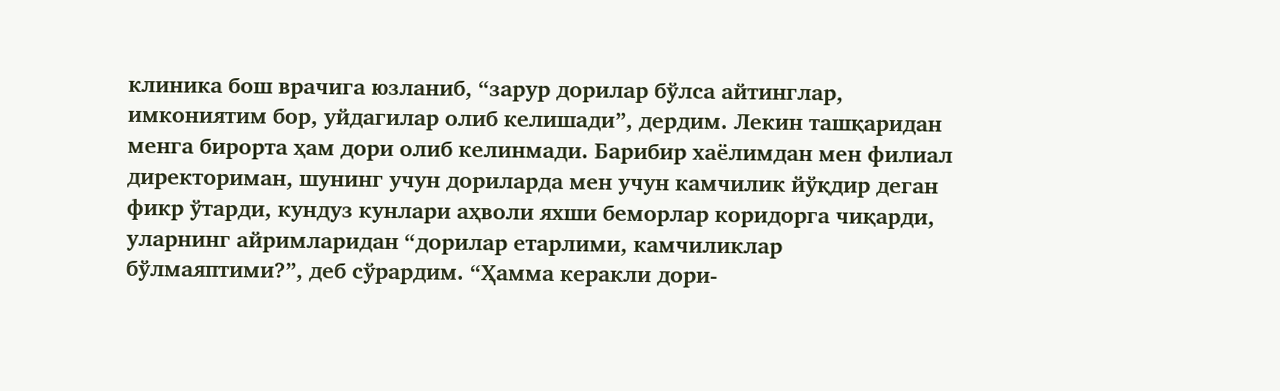клиника бош врачига юзланиб, “зарур дорилар бўлса айтинглар, имкониятим бор, уйдагилар олиб келишади”, дердим. Лекин ташқаридан менга бирорта ҳам дори олиб келинмади. Барибир хаёлимдан мен филиал директориман, шунинг учун дориларда мен учун камчилик йўқдир деган фикр ўтарди, кундуз кунлари аҳволи яхши беморлар коридорга чиқарди, уларнинг айримларидан “дорилар етарлими, камчиликлар бўлмаяптими?”, деб сўрардим. “Ҳамма керакли дори-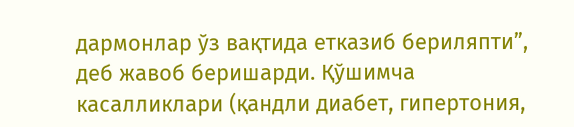дармонлар ўз вақтида етказиб бериляпти”, деб жавоб беришарди. Қўшимча касалликлари (қандли диабет, гипертония,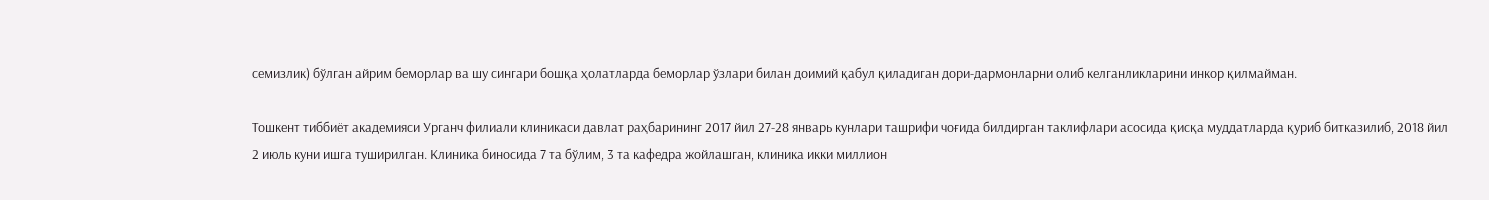семизлик) бўлган айрим беморлар ва шу сингари бошқа ҳолатларда беморлар ўзлари билан доимий қабул қиладиган дори-дармонларни олиб келганликларини инкор қилмайман.

Тошкент тиббиёт академияси Урганч филиали клиникаси давлат раҳбарининг 2017 йил 27-28 январь кунлари ташрифи чоғида билдирган таклифлари асосида қисқа муддатларда қуриб битказилиб, 2018 йил 2 июль куни ишга туширилган. Клиника биносида 7 та бўлим, 3 та кафедра жойлашган, клиника икки миллион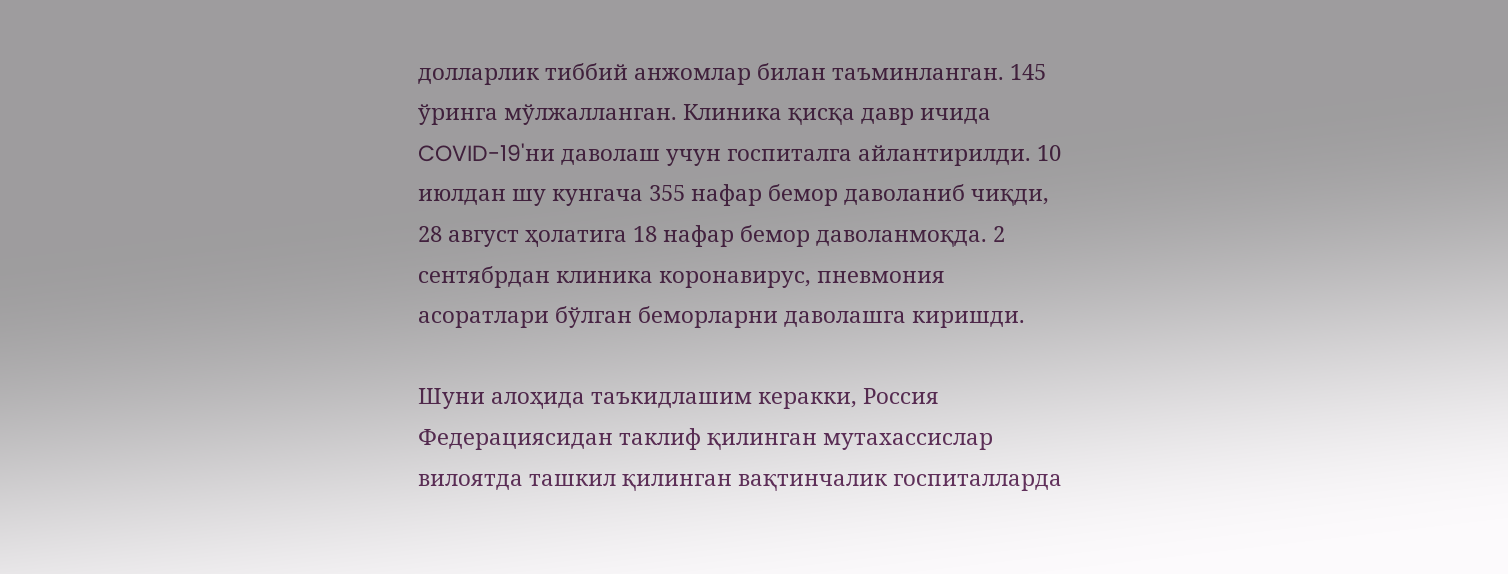долларлик тиббий анжомлар билан таъминланган. 145 ўринга мўлжалланган. Клиника қисқа давр ичида COVID-19'ни даволаш учун госпиталга айлантирилди. 10 июлдан шу кунгача 355 нафар бемор даволаниб чиқди, 28 август ҳолатига 18 нафар бемор даволанмоқда. 2 сентябрдан клиника коронавирус, пневмония асоратлари бўлган беморларни даволашга киришди.

Шуни алоҳида таъкидлашим керакки, Россия Федерациясидан таклиф қилинган мутахассислар вилоятда ташкил қилинган вақтинчалик госпиталларда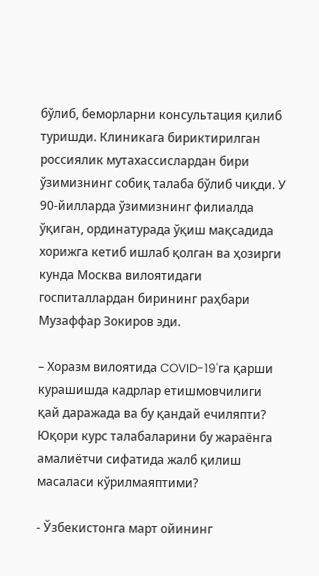бўлиб, беморларни консультация қилиб туришди. Клиникага бириктирилган россиялик мутахассислардан бири ўзимизнинг собиқ талаба бўлиб чиқди. У 90-йилларда ўзимизнинг филиалда ўқиган, ординатурада ўқиш мақсадида хорижга кетиб ишлаб қолган ва ҳозирги кунда Москва вилоятидаги госпиталлардан бирининг раҳбари Музаффар Зокиров эди.

– Хоразм вилоятида COVID-19'га қарши курашишда кадрлар етишмовчилиги қай даражада ва бу қандай ечиляпти? Юқори курс талабаларини бу жараёнга амалиётчи сифатида жалб қилиш масаласи кўрилмаяптими?

- Ўзбекистонга март ойининг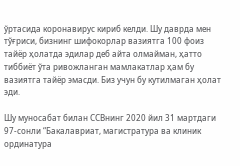ўртасида коронавирус кириб келди. Шу даврда мен тўғриси, бизнинг шифокорлар вазиятга 100 фоиз тайёр ҳолатда эдилар деб айта олмайман, ҳатто тиббиёт ўта ривожланган мамлакатлар ҳам бу вазиятга тайёр эмасди. Биз учун бу кутилмаган ҳолат эди.

Шу муносабат билан ССВнинг 2020 йил 31 мартдаги 97-сонли “Бакалавриат, магистратура ва клиник ординатура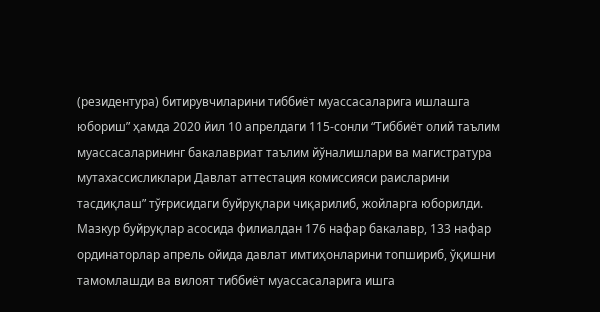(резидентура) битирувчиларини тиббиёт муассасаларига ишлашга юбориш” ҳамда 2020 йил 10 апрелдаги 115-сонли “Тиббиёт олий таълим муассасаларининг бакалавриат таълим йўналишлари ва магистратура мутахассисликлари Давлат аттестация комиссияси раисларини тасдиқлаш” тўғрисидаги буйруқлари чиқарилиб, жойларга юборилди. Мазкур буйруқлар асосида филиалдан 176 нафар бакалавр, 133 нафар ординаторлар апрель ойида давлат имтиҳонларини топшириб, ўқишни тамомлашди ва вилоят тиббиёт муассасаларига ишга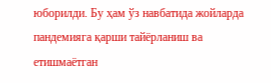юборилди. Бу ҳам ўз навбатида жойларда пандемияга қарши тайёрланиш ва етишмаётган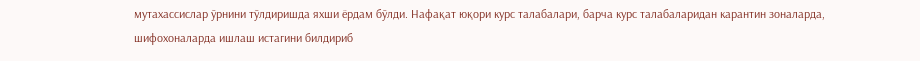мутахассислар ўрнини тўлдиришда яхши ёрдам бўлди. Нафақат юқори курс талабалари, барча курс талабаларидан карантин зоналарда, шифохоналарда ишлаш истагини билдириб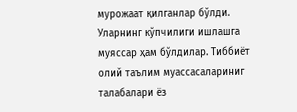мурожаат қилганлар бўлди. Уларнинг кўпчилиги ишлашга муяссар ҳам бўлдилар. Тиббиёт олий таълим муассасалариниг талабалари ёз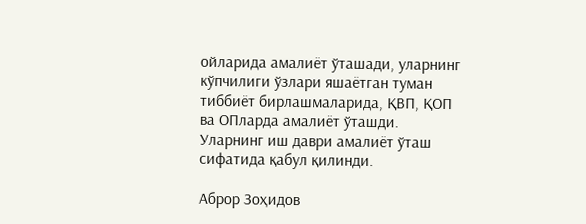ойларида амалиёт ўташади, уларнинг кўпчилиги ўзлари яшаётган туман тиббиёт бирлашмаларида, ҚВП, ҚОП ва ОПларда амалиёт ўташди. Уларнинг иш даври амалиёт ўташ сифатида қабул қилинди.

Аброр Зоҳидов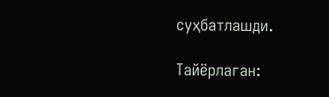суҳбатлашди.

Тайёрлаган: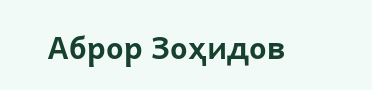Аброр Зоҳидов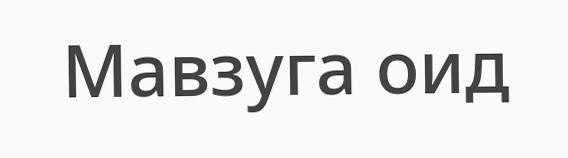Мавзуга оид